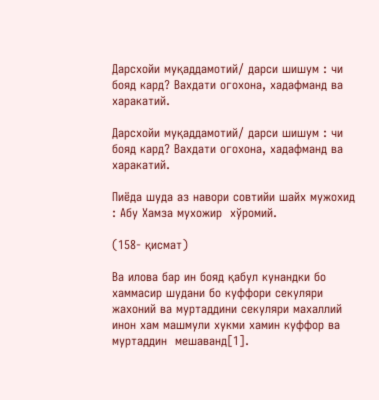Дарсхойи муқаддамотий/ дарси шишум : чи бояд кард? Вахдати огохона, хадафманд ва харакатий.

Дарсхойи муқаддамотий/ дарси шишум : чи бояд кард? Вахдати огохона, хадафманд ва харакатий.

Пиёда шуда аз навори совтийи шайх мужохид : Абу Хамза мухожир  хўромий.

(158- қисмат)

Ва илова бар ин бояд қабул кунандки бо хаммасир шудани бо куффори секуляри жахоний ва муртаддини секуляри махаллий инон хам машмули хукми хамин куффор ва муртаддин  мешаванд[1].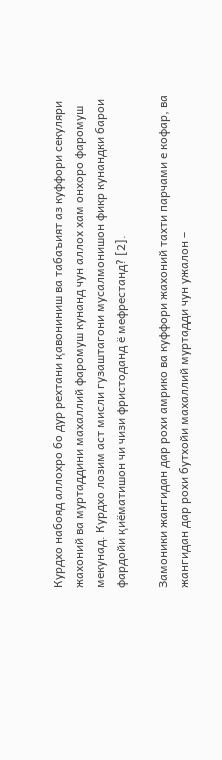Курдхо набояд аллохро бо дур рехтани қавониниш ва табаъият аз куффори секуляри жахоний ва муртаддини махаллий фаромуш кунанд чун аллох хам онхоро фаромуш мекунад. Курдхо лозим аст мисли гузаштагони мусалмонишон фикр кунандки барои фардойи қиёматишон чи чизи фристоданд ё мефрестанд? [2].

Замоники жангидан дар рохи амрико ва куффори жахоний тахти парчами е кофар, ва жангидан дар рохи бутхойи махаллий муртадди чун ужалон –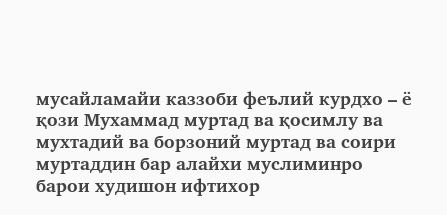мусайламайи каззоби феълий курдхо – ё қози Мухаммад муртад ва қосимлу ва мухтадий ва борзоний муртад ва соири муртаддин бар алайхи муслиминро барои худишон ифтихор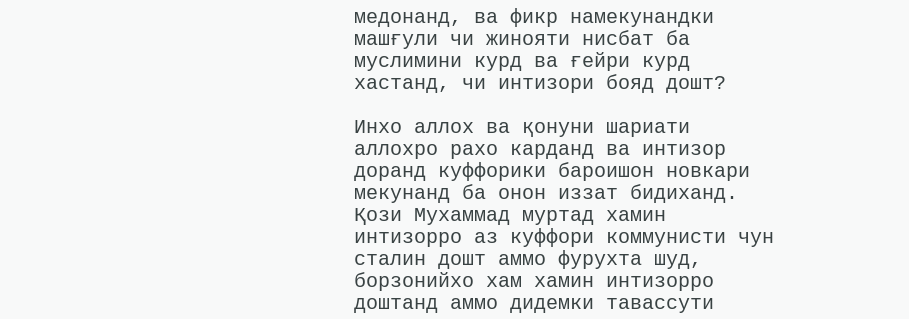медонанд, ва фикр намекунандки машғули чи жинояти нисбат ба муслимини курд ва ғейри курд хастанд, чи интизори бояд дошт?

Инхо аллох ва қонуни шариати аллохро рахо карданд ва интизор доранд куффорики бароишон новкари мекунанд ба онон иззат бидиханд. Қози Мухаммад муртад хамин интизорро аз куффори коммунисти чун сталин дошт аммо фурухта шуд, борзонийхо хам хамин интизорро доштанд аммо дидемки тавассути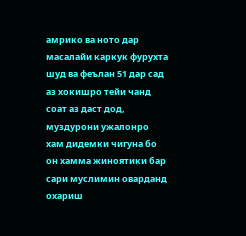амрико ва ното дар масалайи каркук фурухта шуд ва феълан 51 дар сад аз хокишро тейи чанд соат аз даст дод, муздурони ужалонро хам дидемки чигуна бо он хамма жиноятики бар сари муслимин оварданд охариш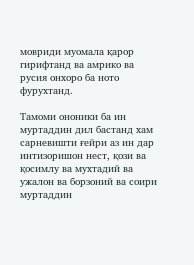мовриди муомала қарор гирифтанд ва амрико ва русия онхоро ба ното фурухтанд.

Тамоми ононики ба ин муртаддин дил бастанд хам сарневишти ғейри аз ин дар интизоришон нест, қози ва қосимлу ва мухтадий ва ужалон ва борзоний ва соири муртаддин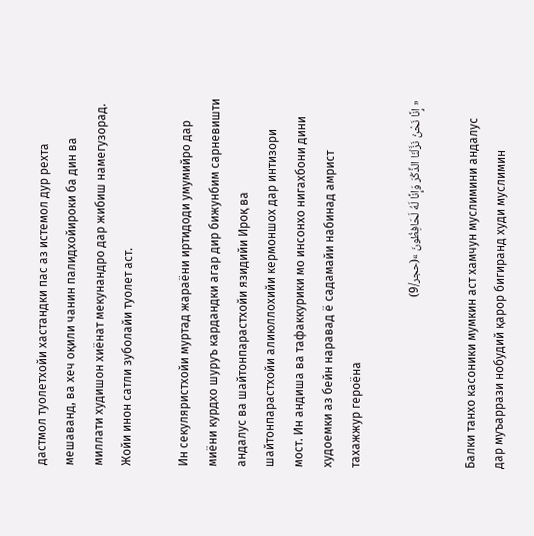дастмол туолетхойи хастандки пас аз истемол дур рехта мешаванд, ва хеч оқили чанин палидхойироки ба дин ва миллати худишон хиёнат мекунандро дар жибиш намегузорад. Жойи инон сатли зуболайи туолет аст.

Ин секуляристхойи муртад жараёни иртидоди умумийро дар миёни курдхо шуруъ кардандки агар дир бижунбим сарневишти андалус ва шайтонпарастхойи язидийи Ироқ ва шайтонпарастхойи алиюллохийи кермоншох дар интизори мост. Ин андиша ва тафаккурики мо инсонхо нигахбони дини худоемки аз бейн наравад ё садамайи набинад амрист тахажжур героёна

« إِنَّا نَحْنُ نَزَّلْنَا الذِّكْرَ وَإِنَّا لَهُ لَحَافِظُونَ »(حجر/9)

Балки танхо касоники мумкин аст хамчун муслимини андалус дар муъаррази нобудий қарор бигиранд худи муслимин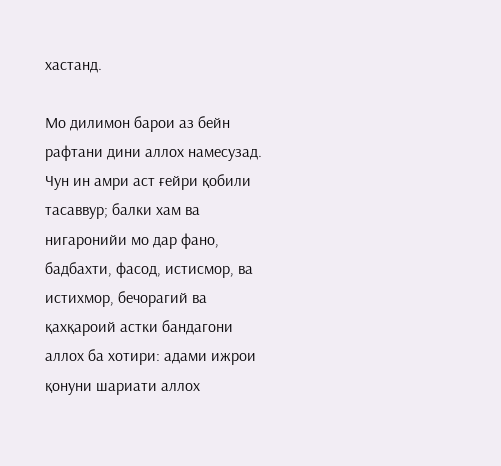хастанд.

Мо дилимон барои аз бейн рафтани дини аллох намесузад. Чун ин амри аст ғейри қобили тасаввур; балки хам ва нигаронийи мо дар фано, бадбахти, фасод, истисмор, ва истихмор, бечорагий ва қахқароий астки бандагони аллох ба хотири: адами ижрои қонуни шариати аллох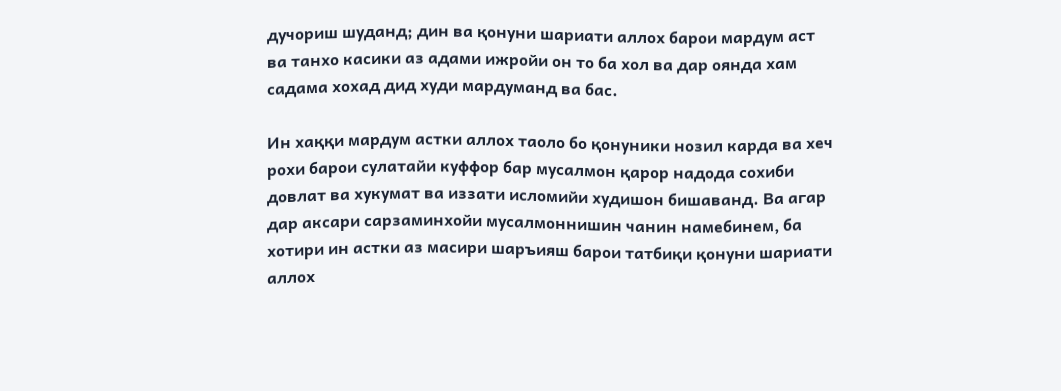дучориш шуданд; дин ва қонуни шариати аллох барои мардум аст ва танхо касики аз адами ижройи он то ба хол ва дар оянда хам садама хохад дид худи мардуманд ва бас.

Ин хаққи мардум астки аллох таоло бо қонуники нозил карда ва хеч рохи барои сулатайи куффор бар мусалмон қарор надода сохиби довлат ва хукумат ва иззати исломийи худишон бишаванд. Ва агар дар аксари сарзаминхойи мусалмоннишин чанин намебинем, ба хотири ин астки аз масири шаръияш барои татбиқи қонуни шариати аллох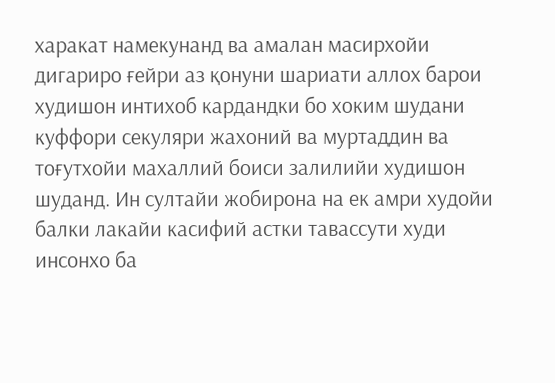харакат намекунанд ва амалан масирхойи дигариро ғейри аз қонуни шариати аллох барои худишон интихоб кардандки бо хоким шудани куффори секуляри жахоний ва муртаддин ва тоғутхойи махаллий боиси залилийи худишон шуданд. Ин султайи жобирона на ек амри худойи балки лакайи касифий астки тавассути худи инсонхо ба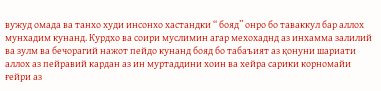вужуд омада ва танхо худи инсонхо хастандки “ бояд” онро бо таваккул бар аллох мунхадим кунанд. Курдхо ва соири муслимин агар мехохаднд аз инхамма залилий ва зулм ва бечорагий нажот пейдо кунанд бояд бо табаъият аз қонуни шариати аллох аз пейравий кардан аз ин муртаддини хоин ва хейра сарики корномайи ғейри аз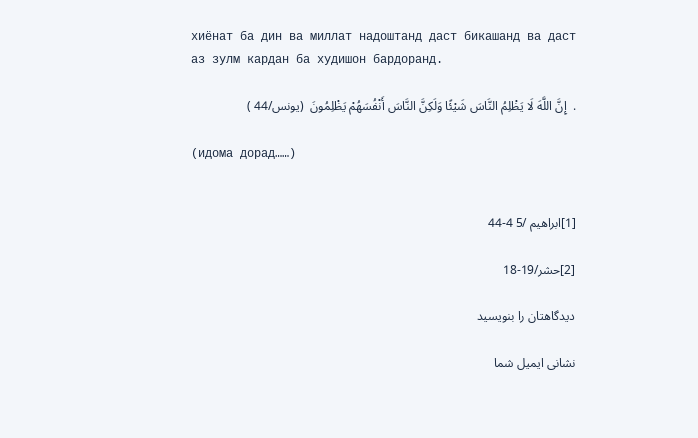хиёнат ба дин ва миллат надоштанд даст бикашанд ва даст аз зулм кардан ба худишон бардоранд.

.  إِنَّ اللَّهَ لَا يَظْلِمُ النَّاسَ شَيْئًا وَلَكِنَّ النَّاسَ أَنْفُسَهُمْ يَظْلِمُونَ  (يونس/44 )

(идома дорад……)


[1]ابراهيم /5 4-44

[2]حشر/19-18

دیدگاهتان را بنویسید

نشانی ایمیل شما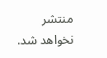منتشر نخواهد شد.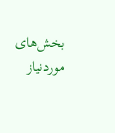بخش‌های موردنیاز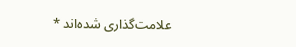علامت‌گذاری شده‌اند *